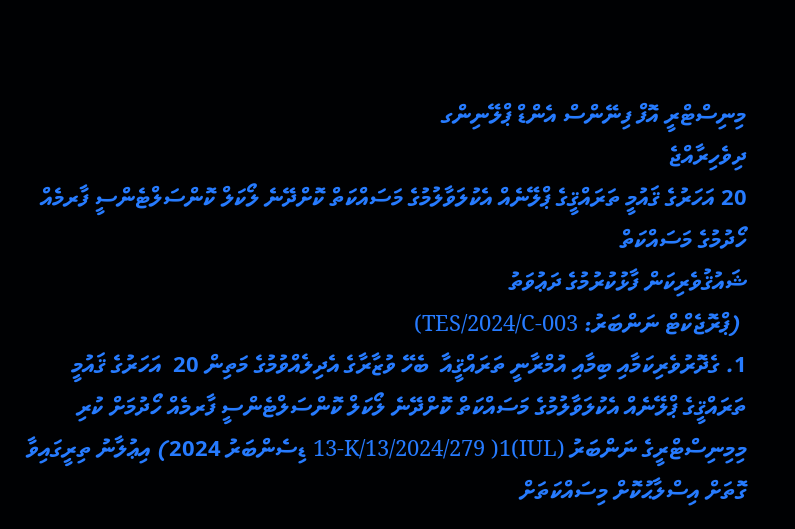މިނިސްޓްރީ އޮފް ފިނޭންސް އެންޑް ޕްލޭނިންގ
ދިވެހިރާއްޖެ
20 އަހަރުގެ ޤައުމީ ތަރައްޤީގެ ޕްލޭނެއް އެކުލަވާލުމުގެ މަސައްކަތް ކޮށްދޭނެ ލޯކަލް ކޮންސަލްޓެންސީ ފާރމެއް ހޯދުމުގެ މަސައްކަތް
ޝައުޤުވެރިކަން ފާޅުކުރުމުގެ ދަޢުވަތު
 (ޕްރޮޖެކްޓް ނަންބަރު: TES/2024/C-003)
1. ގެދޮރުވެރިކަމާއި ބިމާއި އުމްރާނީ ތަރައްޤީއާ  ބެހޭ ވުޒާރާގެ އެދިލެއްވުމުގެ މަތިން 20  އަހަރުގެ ޤައުމީ ތަރައްޤީގެ ޕްލޭނެއް އެކުލަވާލުމުގެ މަސައްކަތް ކޮށްދޭނެ ލޯކަލް ކޮންސަލްޓެންސީ ފާރމެއް ހޯދުމަށް ކުރި މިމިނިސްޓްރީގެ ނަންބަރު (IUL)13-K/13/2024/279 )1 ޑިސެންބަރު 2024) އިޢުލާނު ތިރީގައިވާ ގޮތަށް އިސްލާޙުކޮށް މިސައްކަތަށް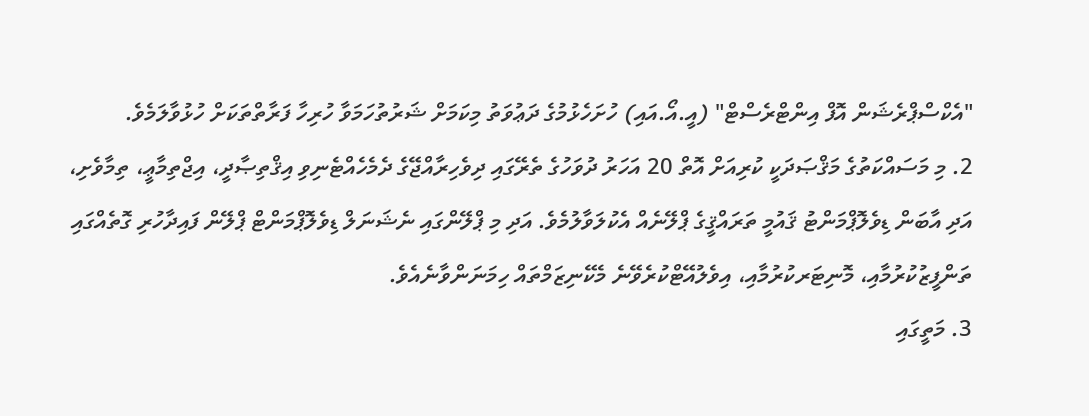"އެކްސްޕްރެޝަން އޮފް އިންޓްރެސްޓް" (އީ.އޯ.އައި) ހުށަހެޅުމުގެ ދަޢުވަތު މިކަމަށް ޝަރުތުހަމަވާ ހުރިހާ ފަރާތްތަކަށް ހުޅުވާލަމެވެ.
2. މި މަސައްކަތުގެ މަޤްޞަދަކީ ކުރިއަށް އޮތް 20 އަހަރު ދުވަހުގެ ތެރޭގައި ދިވެހިރާއްޖޭގެ ދެމެހެއްޓެނިވި އިޤްތިޞާދީ، އިޖްތިމާޢީ، ތިމާވެށި،  އަދި އާބަން ޑިވެލޮޕްމަންޓު ޤައުމީ ތަރައްޤީގެ ޕްލޭނެއް އެކުލަވާލުމެވެ. އަދި މި ޕްލޭންގައި ނެޝަނަލް ޑިވެލޮޕްމަންޓް ޕްލޭން ފައިދާހުރި ގޮތެއްގައި ތަންފީޒުކުރުމާއި، މޮނިޓަރކުރުމާއި، އިވެލުއޭޓްކުރެވޭނެ މެކޭނިޒަމްތައް ހިމަނަންވާނެއެވެ.
3. މަތީގައި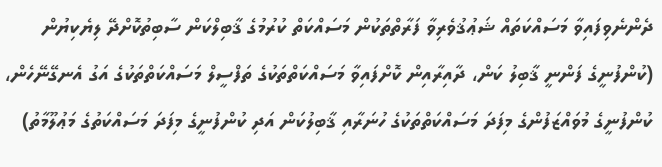ދެންނެވިފައިވާ މަސައްކަތައް ޝަޢުޤުވެރިވާ ފަރާތްތަކުން މަސައްކަތް ކުރުމުގެ ޤާބިލްކަން ސާބިތުކޮށްދޭ ލިޔެކިޔުން (ކުންފުނީގެ ފަންނީ ޤާބިލު ކަން، ދާއިރާއިން ކޮށްފައިވާ މަސައްކަތްތަކުގެ ތަފްސީލް މަސައްކަތްތަކުގެ އަގު އެނގޭނޭހެން، ކުންފުނީގެ މުވައްޒަފުންގެ މިފަދަ މަސައްކަތްތަކުގެ ހުނަރާއި ޤާބިލުކަން އަދި ކުންފުނީގެ މިފަދަ މަސައްކަތުގެ މަޢުލޫމާތު)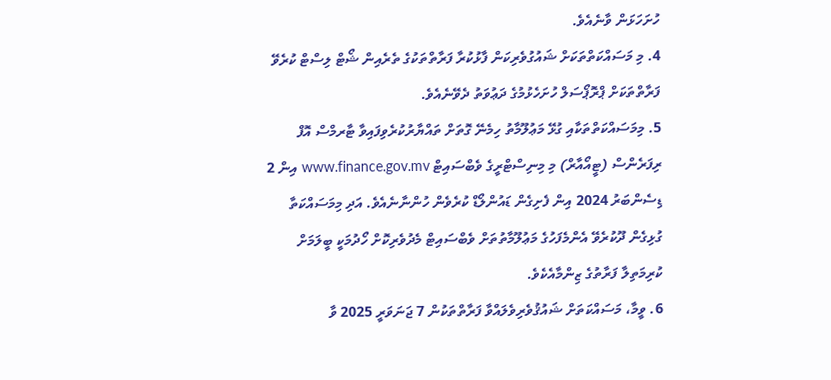ހުށަހަޅަން ވާނެއެވެ.
4. މި މަސައްކަތްތަކަށް ޝައުގުވެރިކަން ފާޅުކުރާ ފަރާތްތަކުގެ ތެރެއިން ޝޯޓް ލިސްޓް ކުރެވޭ ފަރާތްތަކަށް ޕްރޮޕޯސަލް ހުށަހެޅުމުގެ ދަޢުވަތު ދެވޭނެއެވެ.
5. މިމަސައްކަތްތަކާއި ގުޅޭ މަޢުލޫމާތު ހިމެނޭ ގޮތަށް ތައްޔާރުކުރެވިފައިވާ ޓާރމްސް އޮފް ރިފަރެންސް (ޓީއޯއާރް) މި މިނިސްޓްރީގެ ވެބްސައިޓް www.finance.gov.mv އިން 2 ޑިސެންބަރު 2024 އިން ފެށިގެން ޑައުންލޯޑް ކުރެވެން ހުންނާނެއެވެ. އަދި މިމަސައްކަތާ ގުޅިގެން ދޫކުރެވޭ އެންމެފަހުގެ މަޢުލޫމާތުތަށް ވެބްސައިޓް މެދުވެރިކޮށް ހޯދުމަކީ ބީލަމަށް ކުރިމަތިލާ ފަރާތުގެ ޒިންމާއެކެވެ.
6. ވީމާ، މަސައްކަތަށް ޝައުޤުވެރިވެލައްވާ ފަރާތްތަކުން 7 ޖަނަވަރީ 2025 ވާ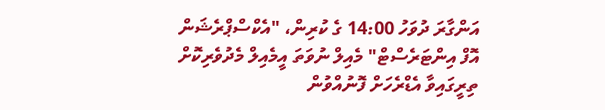އަންގާރަ ދުވަހު 14:00 ގެ ކުރިން، "އެކްސްޕްރެޝަން އޮފް އިންޓަރެސްޓް" މެއިލް ނުވަތަ އީމެއިލް މެދުވެރިކޮށް ތިރީގައިވާ އެޑްރެހަށް ފޮނުއްވުން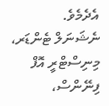އެދެމެވެ.
ނެޝަނަލް ޓެންޑަރ،
މިނިސްޓްރީ އޮފް ފިނޭންސް،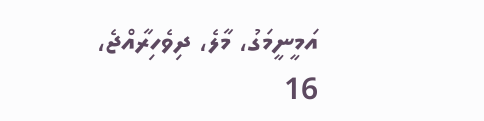އަމީނީމަގު، މާލެ، ދިވެހިރާއްޖެ،
16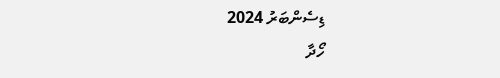ޑިސެންބަރު 2024
ހޯދާ